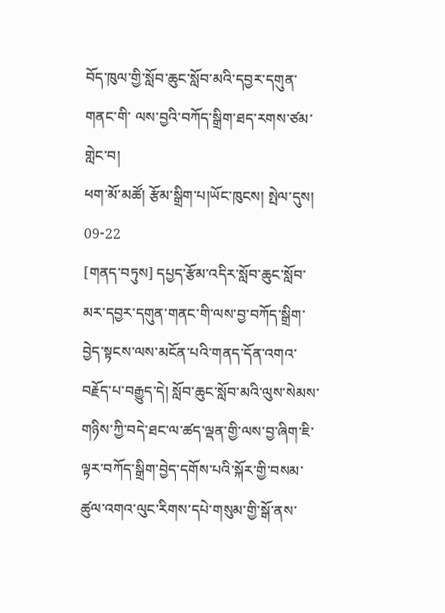བོད་ཁུལ་གྱི་སློབ་ཆུང་སློབ་མའི་དབྱར་དགུན་གནང་གི་ ལས་བྱའི་བཀོད་སྒྲིག་ཐད་རགས་ཙམ་གླེང་བ།
ཕག་མོ་མཚོ། རྩོམ་སྒྲིག་པ།ཡོང་ཁུངས། སྤེལ་དུས། 09-22
[གནད་བཏུས] དཔྱད་རྩོམ་འདིར་སློབ་ཆུང་སློབ་མར་དབྱར་དགུན་གནང་གི་ལས་བྱ་བཀོད་སྒྲིག་བྱེད་སྟངས་ལས་མངོན་པའི་གནད་དོན་འགའ་བརྗོད་པ་བརྒྱུད་དེ། སློབ་ཆུང་སློབ་མའི་ལུས་སེམས་གཉིས་ཀྱི་བདེ་ཐང་ལ་ཚད་ལྡན་གྱི་ལས་བྱ་ཞིག་ཇི་ལྟར་བཀོད་སྒྲིག་བྱེད་དགོས་པའི་སྐོར་གྱི་བསམ་ཚུལ་འགའ་ལུང་རིགས་དཔེ་གསུམ་གྱི་སྒོ་ནས་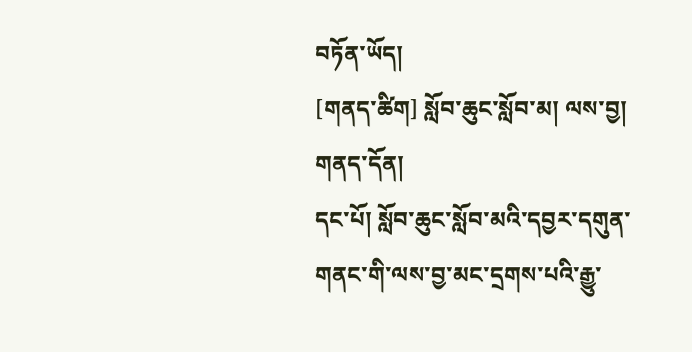བཏོན་ཡོད།
[གནད་ཚིག] སློབ་ཆུང་སློབ་མ། ལས་བྱ། གནད་དོན།
དང་པོ། སློབ་ཆུང་སློབ་མའི་དབྱར་དགུན་གནང་གི་ལས་བྱ་མང་དྲགས་པའི་རྒྱུ་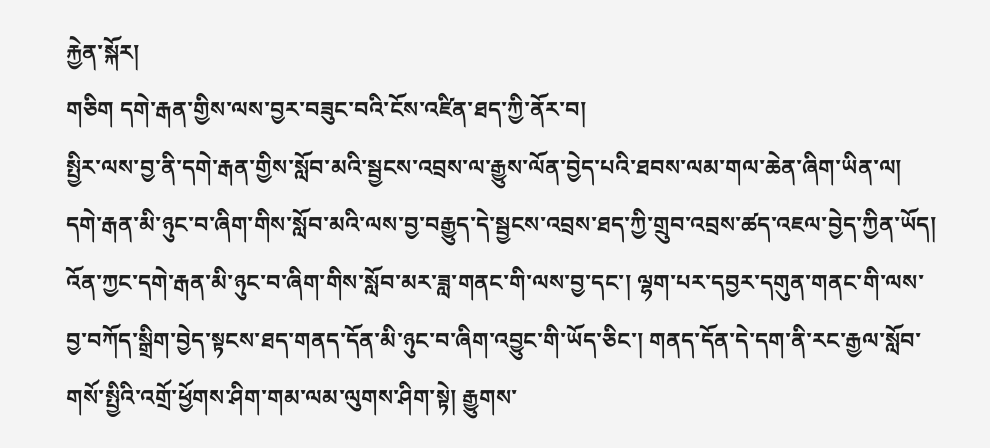རྐྱེན་སྐོར།
གཅིག དགེ་རྒན་གྱིས་ལས་བྱར་བཟུང་བའི་ངོས་འཛིན་ཐད་ཀྱི་ནོར་བ།
སྤྱིར་ལས་བྱ་ནི་དགེ་རྒན་གྱིས་སློབ་མའི་སྦྱངས་འབྲས་ལ་རྒྱུས་ལོན་བྱེད་པའི་ཐབས་ལམ་གལ་ཆེན་ཞིག་ཡིན་ལ། དགེ་རྒན་མི་ཉུང་བ་ཞིག་གིས་སློབ་མའི་ལས་བྱ་བརྒྱུད་དེ་སྦྱངས་འབྲས་ཐད་ཀྱི་གྲུབ་འབྲས་ཚད་འཇལ་བྱེད་ཀྱིན་ཡོད། འོན་ཀྱང་དགེ་རྒན་མི་ཉུང་བ་ཞིག་གིས་སློབ་མར་ཟླ་གནང་གི་ལས་བྱ་དང་། ལྷག་པར་དབྱར་དགུན་གནང་གི་ལས་བྱ་བཀོད་སྒྲིག་བྱེད་སྟངས་ཐད་གནད་དོན་མི་ཉུང་བ་ཞིག་འབྱུང་གི་ཡོད་ཅིང་། གནད་དོན་དེ་དག་ནི་རང་རྒྱལ་སློབ་གསོ་སྤྱིའི་འགྲོ་ཕྱོགས་ཤིག་གམ་ལམ་ལུགས་ཤིག་སྟེ། རྒྱུགས་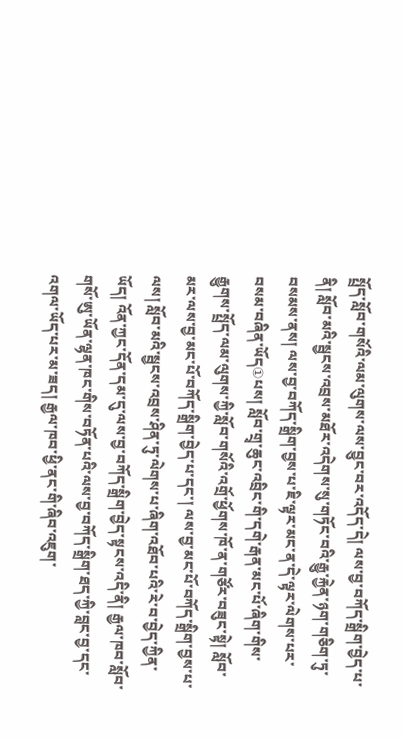སྤྲོད་སློབ་གསོའི་ལམ་ལུགས་ལས་བྱུང་བར་འདོད་དེ། ལས་བྱ་བཀོད་སྒྲིག་བྱེད་པ་ནི། སློབ་མའི་སྦྱངས་འབྲས་མཐོར་འདེགས་སུ་གཏོང་བའི་རྒྱུ་རྐྱེན་ཉག་གཅིག་ཏུ་བསམས་ནས། ལས་བྱ་བཀོད་སྒྲིག་བྱས་པ་ཇི་ལྟར་མང་ན་དེ་ལྟར་ལེགས་པར་བསམ་བཞིན་ཡོད①པས། སློབ་གྲྭ་ཆུང་འབྲིང་གི་དགེ་རྒན་མང་པོ་ཞིག་གིས་རྒྱུགས་སྤྲོད་ལམ་ལུགས་ཀྱི་སློབ་གསོའི་འགྲོ་ཕྱོགས་ཁོ་ན་གཙོར་བཟུང་སྟེ། སློབ་མར་ལས་བྱ་མང་པོ་བཀོད་སྒྲིག་བྱེད་པ་དང་། ལས་བྱ་མང་པོ་བཀོད་སྒྲིག་བྱས་པ་ལས། སློབ་མའི་སྦྱངས་འབྲས་ཤིན་ཏུ་ལེགས་པ་ཞིག་འཐོབ་པའི་རེ་བ་བྱེད་ཀྱིན་ཡོད། འོན་ཀྱང་དོན་དམ་དུ་ལས་བྱ་བཀོད་སྒྲིག་བྱེད་སྟངས་འདི་ནི། རྒྱལ་ཁབ་སློབ་གསོ་ཨུ་ཡོན་ལྷན་ཁང་གིས་བཏོན་པའི་ལས་བྱ་བཀོད་སྒྲིག་ཐད་ཀྱི་བླང་བྱ་དང་འགལ་ཡོད་པར་མ་ཟད། རྒྱལ་ཁབ་ཕྱི་ནང་གི་ཞིབ་འཇུག་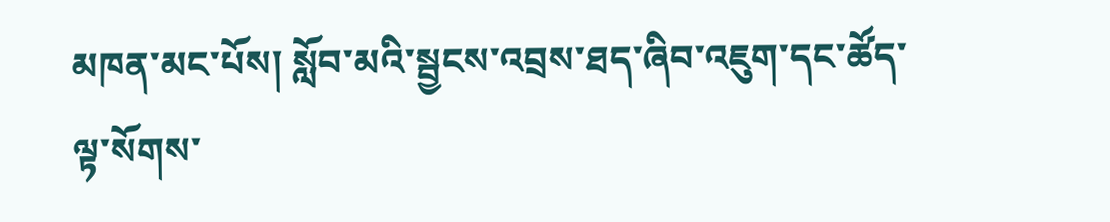མཁན་མང་པོས། སློབ་མའི་སྦྱངས་འབྲས་ཐད་ཞིབ་འཇུག་དང་ཚོད་ལྟ་སོགས་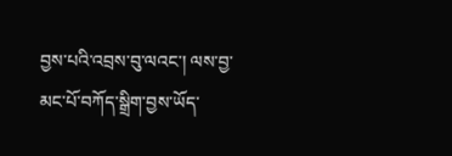བྱས་པའི་འབྲས་བུ་ལའང་། ལས་བྱ་མང་པོ་བཀོད་སྒྲིག་བྱས་ཡོད་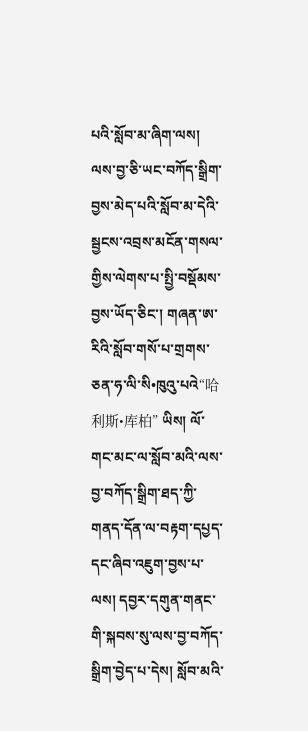པའི་སློབ་མ་ཞིག་ལས། ལས་བྱ་ཅི་ཡང་བཀོད་སྒྲིག་བྱས་མེད་པའི་སློབ་མ་དེའི་སྦྱངས་འབྲས་མངོན་གསལ་གྱིས་ལེགས་པ་སྤྱི་བསྡོམས་བྱས་ཡོད་ཅིང་། གཞན་ཨ་རིའི་སློབ་གསོ་པ་གྲགས་ཅན་ཧ་ལི་སི•ཁུའུ་པའེ“哈利斯•库柏” ཡིས། ལོ་གང་མང་ལ་སློབ་མའི་ལས་བྱ་བཀོད་སྒྲིག་ཐད་ཀྱི་གནད་དོན་ལ་བརྟག་དཔྱད་དང་ཞིབ་འཇུག་བྱས་པ་ལས། དབྱར་དགུན་གནང་གི་སྐབས་སུ་ལས་བྱ་བཀོད་སྒྲིག་བྱེད་པ་དེས། སློབ་མའི་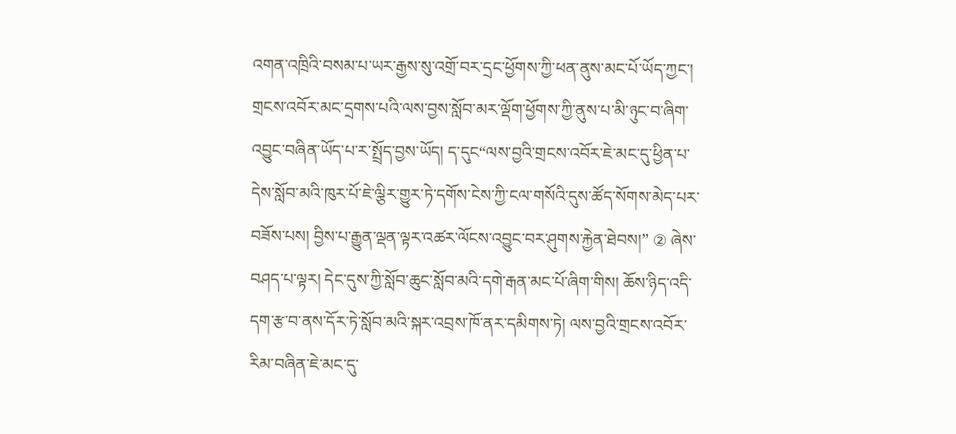འགན་འཁྲིའི་བསམ་པ་ཡར་རྒྱས་སུ་འགྲོ་བར་དྲང་ཕྱོགས་ཀྱི་ཕན་ནུས་མང་པོ་ཡོད་ཀྱང་། གྲངས་འབོར་མང་དྲགས་པའི་ལས་བྱས་སློབ་མར་ལྡོག་ཕྱོགས་ཀྱི་ནུས་པ་མི་ཉུང་བ་ཞིག་འབྱུང་བཞིན་ཡོད་པ་ར་སྤྲོད་བྱས་ཡོད། ད་དུང“ལས་བྱའི་གྲངས་འབོར་ཇེ་མང་དུ་ཕྱིན་པ་དེས་སློབ་མའི་ཁུར་པོ་ཇེ་ལྕིར་གྱུར་ཏེ་དགོས་ངེས་ཀྱི་ངལ་གསོའི་དུས་ཚོད་སོགས་མེད་པར་བཟོས་པས། བྱིས་པ་རྒྱུན་ལྡན་ལྟར་འཚར་ལོངས་འབྱུང་བར་ཤུགས་རྐྱེན་ཐེབས།” ② ཞེས་བཤད་པ་ལྟར། དེང་དུས་ཀྱི་སློབ་ཆུང་སློབ་མའི་དགེ་རྒན་མང་པོ་ཞིག་གིས། ཆོས་ཉིད་འདི་དག་རྩ་བ་ནས་དོར་ཏེ་སློབ་མའི་སྐར་འབྲས་ཁོ་ནར་དམིགས་ཏེ། ལས་བྱའི་གྲངས་འབོར་རིམ་བཞིན་ཇེ་མང་དུ་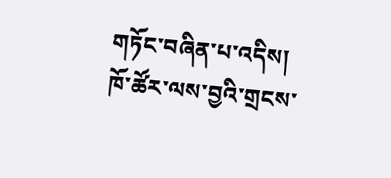གཏོང་བཞིན་པ་འདིས། ཁོ་ཚོར་ལས་བྱའི་གྲངས་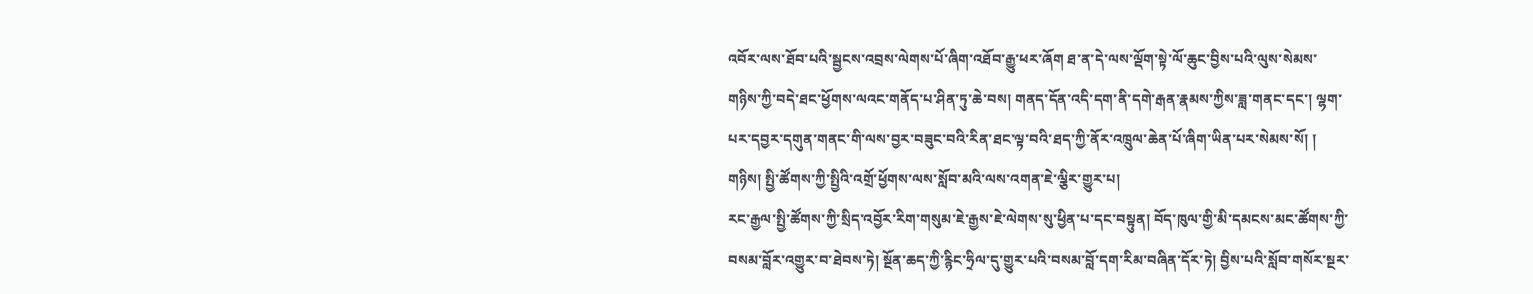འབོར་ལས་ཐོབ་པའི་སྦྱངས་འབྲས་ལེགས་པོ་ཞིག་འཐོབ་རྒྱུ་ཕར་ཞོག ཐ་ན་དེ་ལས་ལྡོག་སྟེ་ལོ་ཆུང་བྱིས་པའི་ལུས་སེམས་གཉིས་ཀྱི་བདེ་ཐང་ཕྱོགས་ལའང་གནོད་པ་ཤིན་ཏུ་ཆེ་བས། གནད་དོན་འདི་དག་ནི་དགེ་རྒན་རྣམས་ཀྱིས་ཟླ་གནང་དང་། ལྷག་པར་དབྱར་དགུན་གནང་གི་ལས་བྱར་བཟུང་བའི་རིན་ཐང་ལྟ་བའི་ཐད་ཀྱི་ནོར་འཁྲུལ་ཆེན་པོ་ཞིག་ཡིན་པར་སེམས་སོ། །
གཉིས། སྤྱི་ཚོགས་ཀྱི་སྤྱིའི་འགྲོ་ཕྱོགས་ལས་སློབ་མའི་ལས་འགན་ཇེ་ལྕིར་གྱུར་པ།
རང་རྒྱལ་སྤྱི་ཚོགས་ཀྱི་སྲིད་འབྱོར་རིག་གསུམ་ཇེ་རྒྱས་ཇེ་ལེགས་སུ་ཕྱིན་པ་དང་བསྟུན། བོད་ཁུལ་གྱི་མི་དམངས་མང་ཚོགས་ཀྱི་བསམ་བློར་འགྱུར་བ་ཐེབས་ཏེ། སྔོན་ཆད་ཀྱི་རྙིང་ཧྲིལ་དུ་གྱུར་པའི་བསམ་བློ་དག་རིམ་བཞིན་དོར་ཏེ། བྱིས་པའི་སློབ་གསོར་སྔར་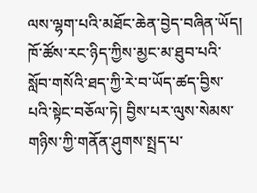ལས་ལྷག་པའི་མཐོང་ཆེན་བྱེད་བཞིན་ཡོད། ཁོ་ཚོས་རང་ཉིད་ཀྱིས་མྱང་མ་ཐུབ་པའི་སློབ་གསོའི་ཐད་ཀྱི་རེ་བ་ཡོད་ཚད་བྱིས་པའི་སྟེང་བཅོལ་ཏེ། བྱིས་པར་ལུས་སེམས་གཉིས་ཀྱི་གནོན་ཤུགས་སྤྲད་པ་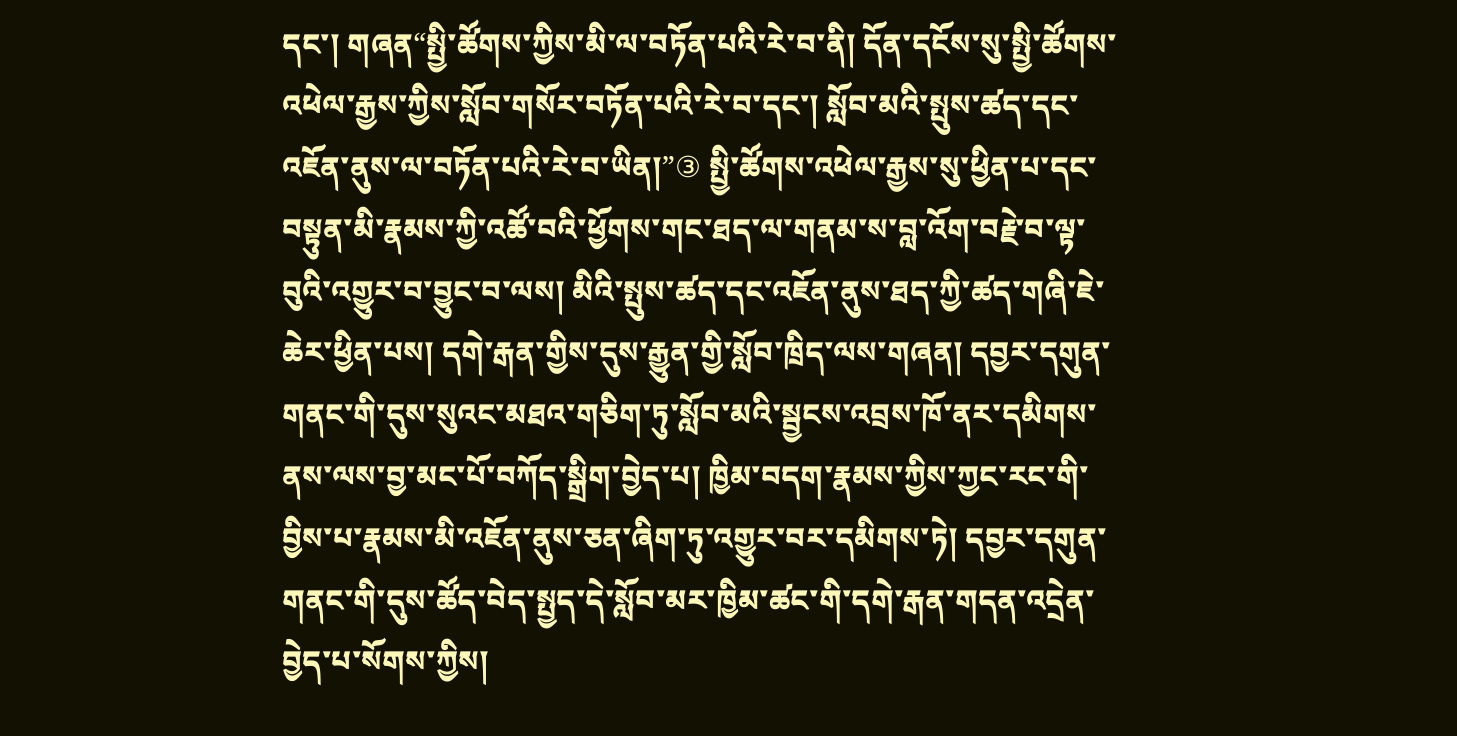དང་། གཞན“སྤྱི་ཚོགས་ཀྱིས་མི་ལ་བཏོན་པའི་རེ་བ་ནི། དོན་དངོས་སུ་སྤྱི་ཚོགས་འཕེལ་རྒྱས་ཀྱིས་སློབ་གསོར་བཏོན་པའི་རེ་བ་དང་། སློབ་མའི་སྤུས་ཚད་དང་འཇོན་ནུས་ལ་བཏོན་པའི་རེ་བ་ཡིན།”③ སྤྱི་ཚོགས་འཕེལ་རྒྱས་སུ་ཕྱིན་པ་དང་བསྟུན་མི་རྣམས་ཀྱི་འཚོ་བའི་ཕྱོགས་གང་ཐད་ལ་གནམ་ས་བླ་འོག་བརྗེ་བ་ལྟ་བུའི་འགྱུར་བ་བྱུང་བ་ལས། མིའི་སྤུས་ཚད་དང་འཇོན་ནུས་ཐད་ཀྱི་ཚད་གཞི་ཇེ་ཆེར་ཕྱིན་པས། དགེ་རྒན་གྱིས་དུས་རྒྱུན་གྱི་སློབ་ཁྲིད་ལས་གཞན། དབྱར་དགུན་གནང་གི་དུས་སུའང་མཐའ་གཅིག་ཏུ་སློབ་མའི་སྦྱངས་འབྲས་ཁོ་ནར་དམིགས་ནས་ལས་བྱ་མང་པོ་བཀོད་སྒྲིག་བྱེད་པ། ཁྱིམ་བདག་རྣམས་ཀྱིས་ཀྱང་རང་གི་བྱིས་པ་རྣམས་མི་འཇོན་ནུས་ཅན་ཞིག་ཏུ་འགྱུར་བར་དམིགས་ཏེ། དབྱར་དགུན་གནང་གི་དུས་ཚོད་བེད་སྤྱད་དེ་སློབ་མར་ཁྱིམ་ཚང་གི་དགེ་རྒན་གདན་འདྲེན་བྱེད་པ་སོགས་ཀྱིས།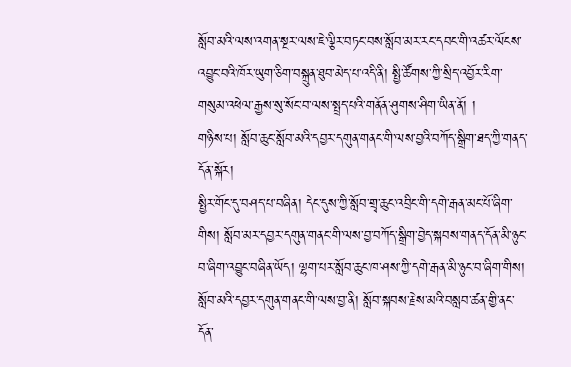སློབ་མའི་ལས་འགན་སྔར་ལས་ཇེ་ལྕིར་བཏང་བས་སློབ་མར་རང་དབང་གི་འཚར་ལོངས་འབྱུང་བའི་ཁོར་ཡུག་ཅིག་བསྐྲུན་ཐུབ་མེད་པ་འདི་ནི། སྤྱི་ཚོགས་ཀྱི་སྲིད་འབྱོར་རིག་གསུམ་འཕེལ་རྒྱས་སུ་སོང་བ་ལས་སྤྲད་པའི་གནོན་ཤུགས་ཤིག་ཡིན་ནོ། །
གཉིས་པ། སློབ་ཆུང་སློབ་མའི་དབྱར་དགུན་གནང་གི་ལས་བྱའི་བཀོད་སྒྲིག་ཐད་ཀྱི་གནད་དོན་སྐོར།
སྤྱིར་གོང་དུ་བཤད་པ་བཞིན། དེང་དུས་ཀྱི་སློབ་གྲྭ་ཆུང་འབྲིང་གི་དགེ་རྒན་མང་པོ་ཞིག་གིས། སློབ་མར་དབྱར་དགུན་གནང་གི་ལས་བྱ་བཀོད་སྒྲིག་བྱེད་སྐབས་གནད་དོན་མི་ཉུང་བ་ཞིག་འབྱུང་བཞིན་ཡོད། ལྷག་པར་སློབ་ཆུང་ཁ་ཤས་ཀྱི་དགེ་རྒན་མི་ཉུང་བ་ཞིག་གིས། སློབ་མའི་དབྱར་དགུན་གནང་གི་ལས་བྱ་ནི། སློབ་སྐབས་རྗེས་མའི་བསླབ་ཚན་གྱི་ནང་དོན་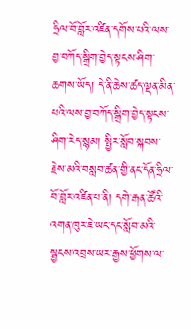ཧྲིལ་བོ་བློར་འཛིན་དགོས་པའི་ལས་བྱ་བཀོད་སྒྲིག་བྱེད་སྟངས་ཤིག་ཆགས་ཡོད། དེ་ནི་ཆེས་ཚད་ལྡན་མིན་པའི་ལས་བྱ་བཀོད་སྒྲིག་བྱེད་སྟངས་ཤིག་རེད་སྙམ། སྤྱིར་སློབ་སྐབས་རྗེས་མའི་བསླབ་ཚན་གྱི་ནང་དོན་ཧྲིལ་བོ་བློར་འཛིན་པ་ནི། དགེ་རྒན་ཚོའི་འགན་ཁུར་ཇེ་ཡང་དང་སློབ་མའི་སྦྱངས་འབྲས་ཡར་རྒྱས་ཕྱོགས་ལ་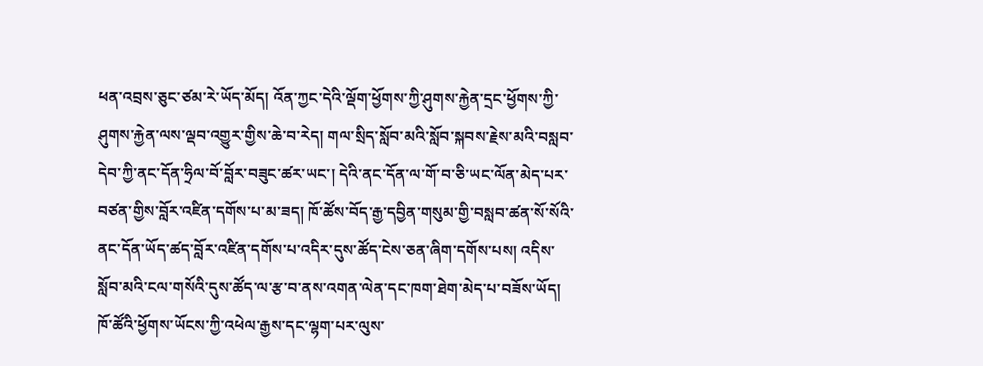ཕན་འབྲས་ཅུང་ཙམ་རེ་ཡོད་མོད། འོན་ཀྱང་དེའི་ལྡོག་ཕྱོགས་ཀྱི་ཤུགས་རྐྱེན་དྲང་ཕྱོགས་ཀྱི་ཤུགས་རྐྱེན་ལས་ལྡབ་འགྱུར་གྱིས་ཆེ་བ་རེད། གལ་སྲིད་སློབ་མའི་སློབ་སྐབས་རྗེས་མའི་བསླབ་དེབ་ཀྱི་ནང་དོན་ཧྲིལ་བོ་བློར་བཟུང་ཚར་ཡང་། དེའི་ནང་དོན་ལ་གོ་བ་ཅི་ཡང་ལོན་མེད་པར་བཙན་གྱིས་བློར་འཛིན་དགོས་པ་མ་ཟད། ཁོ་ཚོས་བོད་རྒྱ་དབྱིན་གསུམ་གྱི་བསླབ་ཚན་སོ་སོའི་ནང་དོན་ཡོད་ཚད་བློར་འཛིན་དགོས་པ་འདིར་དུས་ཚོད་ངེས་ཅན་ཞིག་དགོས་པས། འདིས་སློབ་མའི་ངལ་གསོའི་དུས་ཚོད་ལ་རྩ་བ་ནས་འགན་ལེན་དང་ཁག་ཐེག་མེད་པ་བཟོས་ཡོད། ཁོ་ཚོའི་ཕྱོགས་ཡོངས་ཀྱི་འཕེལ་རྒྱས་དང་ལྷག་པར་ལུས་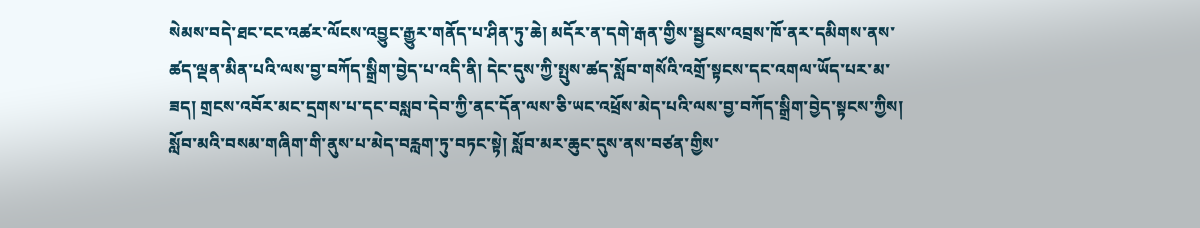སེམས་བདེ་ཐང་ངང་འཚར་ལོངས་འབྱུང་རྒྱུར་གནོད་པ་ཤིན་ཏུ་ཆེ། མདོར་ན་དགེ་རྒན་གྱིས་སྦྱངས་འབྲས་ཁོ་ནར་དམིགས་ནས་ཚད་ལྡན་མིན་པའི་ལས་བྱ་བཀོད་སྒྲིག་བྱེད་པ་འདི་ནི། དེང་དུས་ཀྱི་སྤུས་ཚད་སློབ་གསོའི་འགྲོ་སྟངས་དང་འགལ་ཡོད་པར་མ་ཟད། གྲངས་འབོར་མང་དྲགས་པ་དང་བསླབ་དེབ་ཀྱི་ནང་དོན་ལས་ཅི་ཡང་འཕྲོས་མེད་པའི་ལས་བྱ་བཀོད་སྒྲིག་བྱེད་སྟངས་ཀྱིས། སློབ་མའི་བསམ་གཞིག་གི་ནུས་པ་མེད་བརླག་ཏུ་བཏང་སྟེ། སློབ་མར་ཆུང་དུས་ནས་བཙན་གྱིས་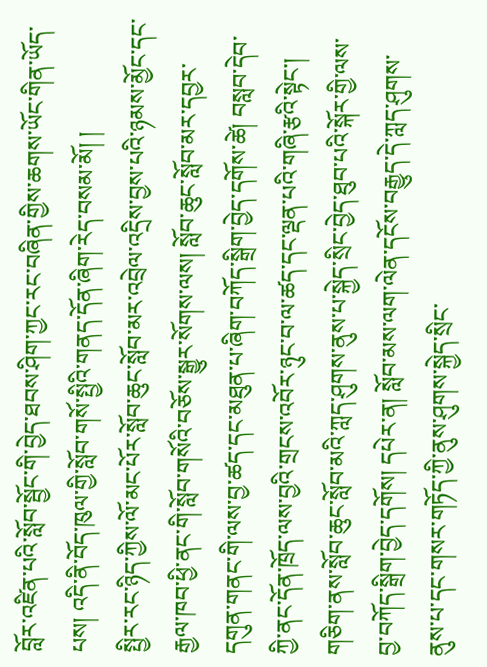བློར་འཛིན་པའི་སློབ་སྦྱོང་གི་བྱེད་ཐབས་ཤིག་ཀྱང་རང་བཞིན་གྱིས་ཆགས་ཡོང་གིན་ཡོད་པས། འདི་ནི་བོད་ཁུལ་གྱི་སློབ་གསོ་སྤྱིའི་གནད་དོན་ཞིག་རེད་བསམ་མོ། །
སྤྱིར་རང་ཉིད་ཀྱིས་ལོ་མང་པོར་སློབ་ཆུང་སློབ་མར་འབྲེལ་འདྲིས་བྱས་པའི་ཉམས་མྱོང་དང་རྒྱལ་ཁབ་ཕྱི་ནང་གི་སློབ་གསོའི་བཅོས་སྒྱུར་སོགས་ལས། སློབ་ཆུང་སློབ་མར་དབྱར་དགུན་གནང་གི་ལས་བྱ་ཚད་དང་མཐུན་པ་ཞིག་བཀོད་སྒྲིག་བྱེད་དགོས་ཚེ། བསླབ་དེབ་ཀྱི་ནང་དོན་ཁྲོད་ལས་བྱའི་གྲངས་འབོར་ཉུང་བ་ལ་ཚད་དང་ལྡན་པའི་གཞི་རྩའི་སྟེང་། གཅིག་ནས་སློབ་ཆུང་སློབ་མའི་ཀླད་ཤུགས་ནུས་པ་སྐྱེད་སྲིང་བྱེད་ཐུབ་པའི་སྐོར་གྱི་ལས་བྱ་བཀོད་སྒྲིག་བྱེད་དགོས། དཔེར་ན། སློབ་མས་ལག་ལེན་དངོས་བརྒྱུད་དེ་ཀླད་ཤུགས་ནུས་པ་དང་གསར་གཏོད་ཀྱི་ནུས་ཤུགས་སྐྱེད་སྲིང་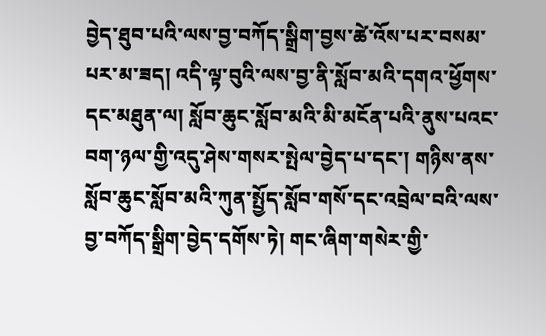བྱེད་ཐུབ་པའི་ལས་བྱ་བཀོད་སྒྲིག་བྱས་ཚེ་འོས་པར་བསམ་པར་མ་ཟད། འདི་ལྟ་བུའི་ལས་བྱ་ནི་སློབ་མའི་དགའ་ཕྱོགས་དང་མཐུན་ལ། སློབ་ཆུང་སློབ་མའི་མི་མངོན་པའི་ནུས་པའང་བག་ཉལ་གྱི་འདུ་ཤེས་གསར་སྤེལ་བྱེད་པ་དང་། གཉིས་ནས་སློབ་ཆུང་སློབ་མའི་ཀུན་སྤྱོད་སློབ་གསོ་དང་འབྲེལ་བའི་ལས་བྱ་བཀོད་སྒྲིག་བྱེད་དགོས་ཏེ། གང་ཞིག་གསེར་གྱི་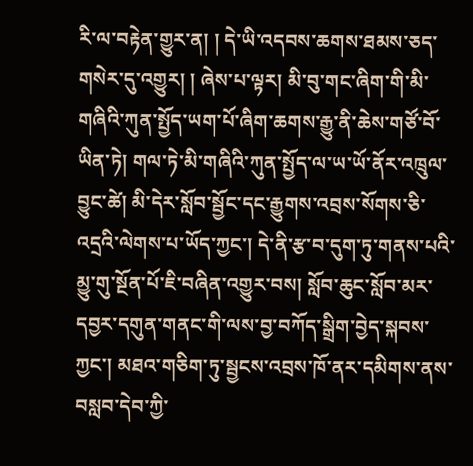རི་ལ་བརྟེན་གྱུར་ན། ། དེ་ཡི་འདབས་ཆགས་ཐམས་ཅད་གསེར་དུ་འགྱུར། ། ཞེས་པ་ལྟར། མི་བུ་གང་ཞིག་གི་མི་གཞིའི་ཀུན་སྤྱོད་ཡག་པོ་ཞིག་ཆགས་རྒྱུ་ནི་ཆེས་གཙོ་བོ་ཡིན་ཏེ། གལ་ཏེ་མི་གཞིའི་ཀུན་སྤྱོད་ལ་ཡ་ཡོ་ནོར་འཁྲུལ་བྱུང་ཚེ། མི་དེར་སློབ་སྦྱོང་དང་རྒྱུགས་འབྲས་སོགས་ཅི་འདྲའི་ལེགས་པ་ཡོད་ཀྱང་། དེ་ནི་རྩ་བ་དུག་ཏུ་གནས་པའི་མྱུ་གུ་སྔོན་པོ་ཇི་བཞིན་འགྱུར་བས། སློབ་ཆུང་སློབ་མར་དབྱར་དགུན་གནང་གི་ལས་བྱ་བཀོད་སྒྲིག་བྱེད་སྐབས་ཀྱང་། མཐའ་གཅིག་ཏུ་སྦྱངས་འབྲས་ཁོ་ནར་དམིགས་ནས་བསླབ་དེབ་ཀྱི་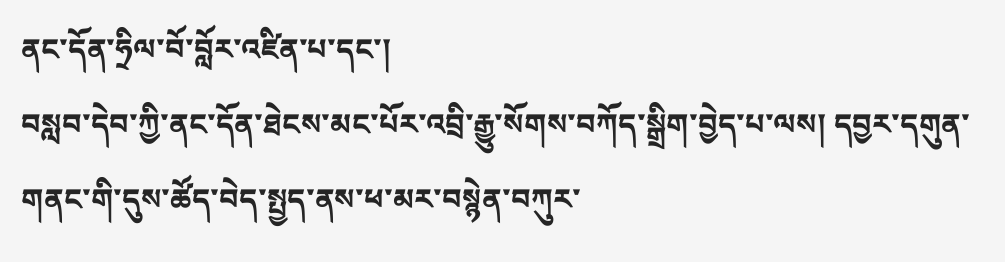ནང་དོན་ཧྲིལ་བོ་བློར་འཛིན་པ་དང་།
བསླབ་དེབ་ཀྱི་ནང་དོན་ཐེངས་མང་པོར་འབྲི་རྒྱུ་སོགས་བཀོད་སྒྲིག་བྱེད་པ་ལས། དབྱར་དགུན་གནང་གི་དུས་ཚོད་བེད་སྤྱད་ནས་ཕ་མར་བསྙེན་བཀུར་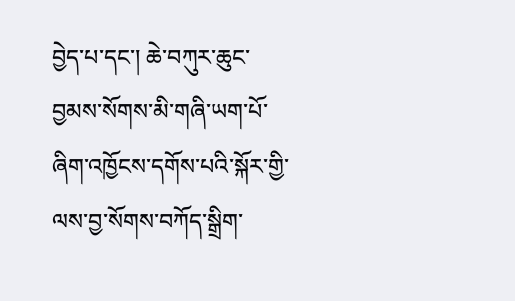བྱེད་པ་དང་། ཆེ་བཀུར་ཆུང་བྱམས་སོགས་མི་གཞི་ཡག་པོ་ཞིག་འཁྱོངས་དགོས་པའི་སྐོར་གྱི་ལས་བྱ་སོགས་བཀོད་སྒྲིག་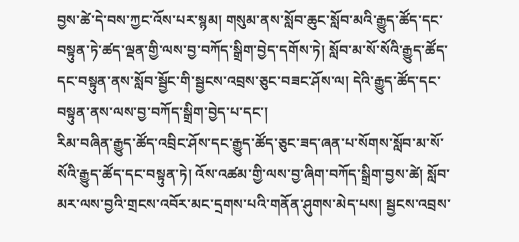བྱས་ཚེ་དེ་བས་ཀྱང་འོས་པར་སྙམ། གསུམ་ནས་སློབ་ཆུང་སློབ་མའི་རྒྱུད་ཚོད་དང་བསྟུན་ཏེ་ཚད་ལྡན་གྱི་ལས་བྱ་བཀོད་སྒྲིག་བྱེད་དགོས་ཏེ། སློབ་མ་སོ་སོའི་རྒྱུད་ཚོད་དང་བསྟུན་ནས་སློབ་སྦྱོང་གི་སྦྱངས་འབྲས་ཅུང་བཟང་ཤོས་ལ། དེའི་རྒྱུད་ཚོད་དང་བསྟུན་ནས་ལས་བྱ་བཀོད་སྒྲིག་བྱེད་པ་དང་།
རིམ་བཞིན་རྒྱུད་ཚོད་འབྲིང་ཤོས་དང་རྒྱུད་ཚོད་ཅུང་ཟད་ཞན་པ་སོགས་སློབ་མ་སོ་སོའི་རྒྱུད་ཚོད་དང་བསྟུན་ཏེ། འོས་འཚམ་གྱི་ལས་བྱ་ཞིག་བཀོད་སྒྲིག་བྱས་ཚེ། སློབ་མར་ལས་བྱའི་གྲངས་འབོར་མང་དྲགས་པའི་གནོན་ཤུགས་མེད་པས། སྦྱངས་འབྲས་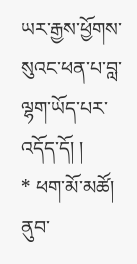ཡར་རྒྱས་ཕྱོགས་སུའང་ཕན་པ་བླ་ལྷག་ཡོད་པར་འདོད་དོ། །
* ཕག་མོ་མཚོ། ནུབ་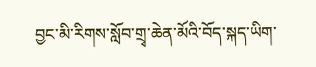བྱང་མི་རིགས་སློབ་གྲྭ་ཆེན་མོའི་བོད་སྐད་ཡིག་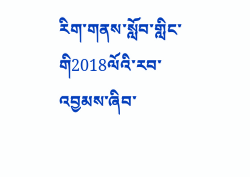རིག་གནས་སློབ་གླིང་གི2018ལོའི་རབ་འབྱམས་ཞིབ་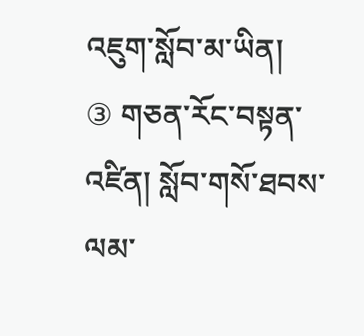འཇུག་སློབ་མ་ཡིན།
③ གཅན་རོང་བསྟན་འཛིན། སློབ་གསོ་ཐབས་ལམ་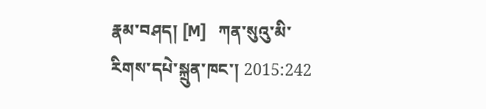རྣམ་བཤད། [M]   ཀན་སུའུ་མི་རིགས་དཔེ་སྐྲུན་ཁང་། 2015:242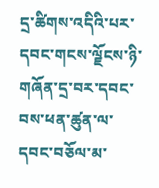དྲ་ཚིགས་འདིའི་པར་དབང་གངས་ལྗོངས་ཉི་གཞོན་དྲ་བར་དབང་བས་ཕན་ཚུན་ལ་དབང་བཅོལ་མ་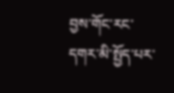བྱས་གོང་རང་དགར་མི་སྤྱོད་པར་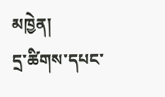མཁྱེན།
དྲ་ཚིགས་དཔང་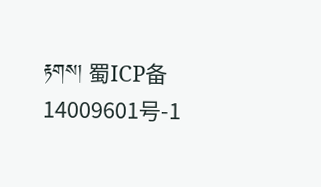རྟགས། 蜀ICP备14009601号-1